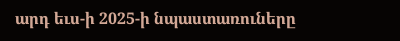արդ եւս-ի 2025-ի նպաստառուները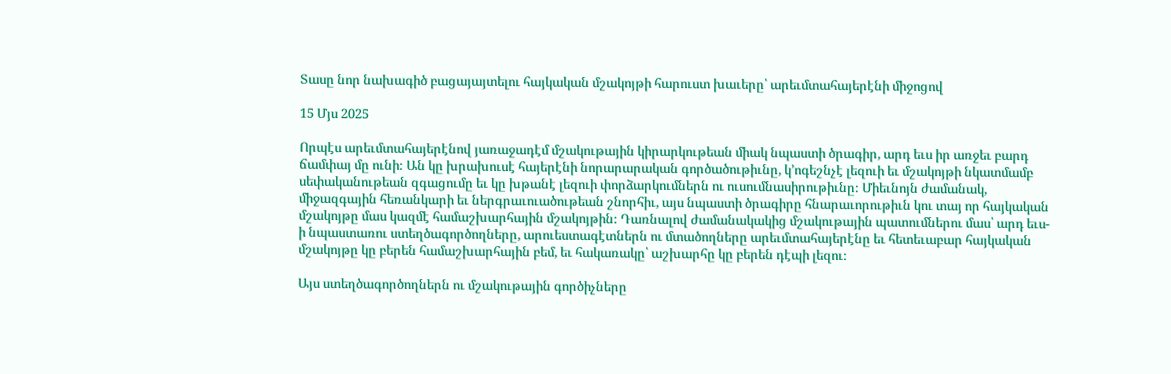Տասը նոր նախագիծ բացայայտելու հայկական մշակոյթի հարուստ խաւերը՝ արեւմտահայերէնի միջոցով

15 Մյս 2025

Որպէս արեւմտահայերէնով յառաջադէմ մշակութային կիրարկութեան միակ նպաստի ծրագիր, արդ եւս իր առջեւ բարդ ճամփայ մը ունի։ Ան կը խրախուսէ հայերէնի նորարարական գործածութիւնը, կ՚ոգեշնչէ լեզուի եւ մշակոյթի նկատմամբ սեփականութեան զգացումը եւ կը խթանէ լեզուի փորձարկումներն ու ուսումնասիրութիւնը։ Միեւնոյն ժամանակ, միջազգային հեռանկարի եւ ներգրաւուածութեան շնորհիւ, այս նպաստի ծրագիրը հնարաւորութիւն կու տայ որ հայկական մշակոյթը մաս կազմէ համաշխարհային մշակոյթին։ Դառնալով ժամանակակից մշակութային պատումներու մաս՝ արդ եւս-ի նպաստառու ստեղծագործողները, արուեստագէտներն ու մտածողները արեւմտահայերէնը եւ հետեւաբար հայկական մշակոյթը կը բերեն համաշխարհային բեմ, եւ հակառակը՝ աշխարհը կը բերեն դէպի լեզու։

Այս ստեղծագործողներն ու մշակութային գործիչները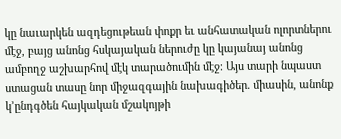կը նաւարկեն ազդեցութեան փոքր եւ անհատական ոլորտներու մէջ, բայց անոնց հսկայական ներուժը կը կայանայ անոնց ամբողջ աշխարհով մէկ տարածումին մէջ։ Այս տարի նպաստ ստացան տասը նոր միջազգային նախագիծեր. միասին, անոնք կ՚ընդգծեն հայկական մշակոյթի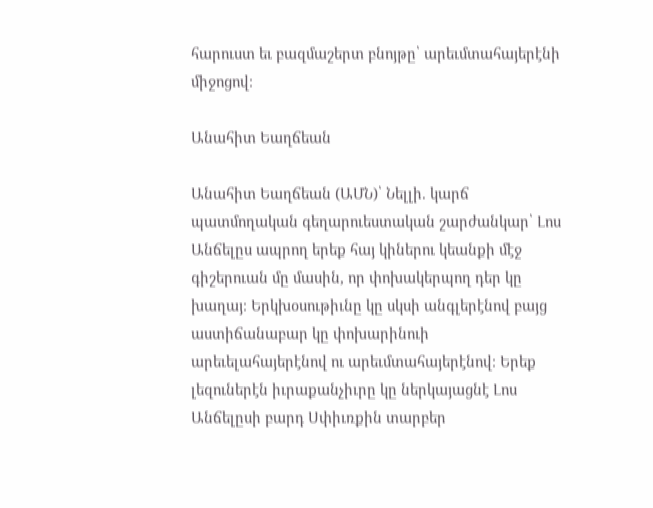հարուստ եւ բազմաշերտ բնոյթը՝ արեւմտահայերէնի միջոցով։

Անահիտ Եաղճեան

Անահիտ Եաղճեան (ԱՄՆ)՝ Նելլի. կարճ պատմողական գեղարուեստական շարժանկար՝ Լոս Անճելըս ապրող երեք հայ կիներու կեանքի մէջ գիշերուան մը մասին, որ փոխակերպող դեր կը խաղայ։ Երկխօսութիւնը կը սկսի անգլերէնով բայց աստիճանաբար կը փոխարինուի արեւելահայերէնով ու արեւմտահայերէնով։ Երեք լեզուներէն իւրաքանչիւրը կը ներկայացնէ Լոս Անճելըսի բարդ Սփիւռքին տարբեր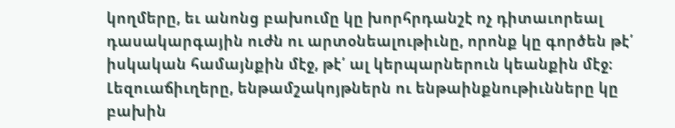կողմերը, եւ անոնց բախումը կը խորհրդանշէ ոչ դիտաւորեալ դասակարգային ուժն ու արտօնեալութիւնը, որոնք կը գործեն թէ՛ իսկական համայնքին մէջ, թէ՛ ալ կերպարներուն կեանքին մէջ։ Լեզուաճիւղերը, ենթամշակոյթներն ու ենթաինքնութիւնները կը բախին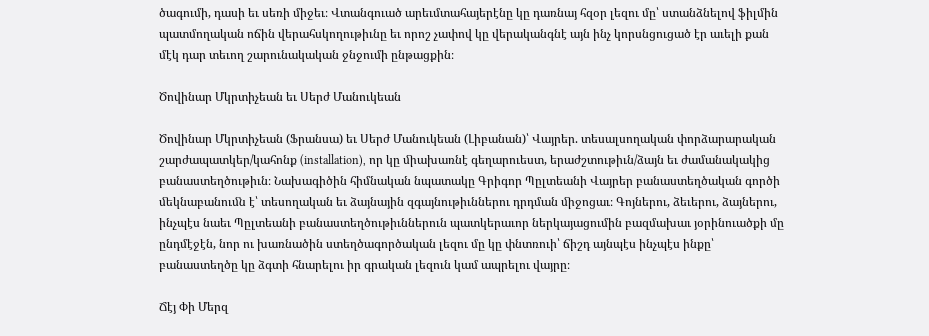ծագումի, դասի եւ սեռի միջեւ։ Վտանգուած արեւմտահայերէնը կը դառնայ հզօր լեզու մը՝ ստանձնելով ֆիլմին պատմողական ոճին վերահսկողութիւնը եւ որոշ չափով կը վերականգնէ այն ինչ կորսնցուցած էր աւելի քան մէկ դար տեւող շարունակական ջնջումի ընթացքին։

Ծովինար Մկրտիչեան եւ Սերժ Մանուկեան

Ծովինար Մկրտիչեան (Ֆրանսա) եւ Սերժ Մանուկեան (Լիբանան)՝ Վայրեր. տեսալսողական փորձարարական շարժապատկեր/կահոնք (installation), որ կը ﬕախառնէ գեղարուեստ, երաժշտութիւն/ձայն եւ ժամանակակից բանաստեղծութիւն։ Նախագիծին հիմնական նպատակը Գրիգոր Պըլտեանի Վայրեր բանաստեղծական գործի ﬔկնաբանուﬓ է՝ տեսողական եւ ձայնային զգայնութիւններու դրդման ﬕջոցաւ։ Գոյներու, ձեւերու, ձայներու, ինչպէս նաեւ Պըլտեանի բանաստեղծութիւններուն պատկերաւոր ներկայացումին բազմախաւ յօրինուածքի մը ընդմէջէն, նոր ու խառնածին ստեղծագործական լեզու մը կը փնտռուի՝ ճիշդ այնպէս ինչպէս ինքը՝ բանաստեղծը կը ձգտի հնարելու իր գրական լեզուն կամ ապրելու վայրը։

Ճէյ Փի Մերզ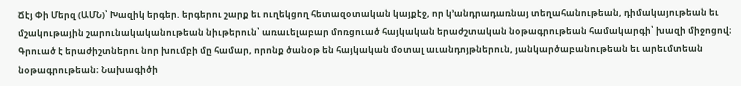Ճէյ Փի Մերզ (ԱՄՆ)՝ Խազիկ երգեր. երգերու շարք եւ ուղեկցող հետազօտական կայքէջ, որ կ՚անդրադառնայ տեղահանութեան, դիմակայութեան եւ մշակութային շարունակականութեան նիւթերուն՝ առաւելաբար մոռցուած հայկական երաժշտական նօթագրութեան համակարգի՝ խազի միջոցով։ Գրուած է երաժիշտներու նոր խումբի մը համար, որոնք ծանօթ են հայկական մօտալ աւանդոյթներուն, յանկարծաբանութեան եւ արեւմտեան նօթագրութեան։ Նախագիծի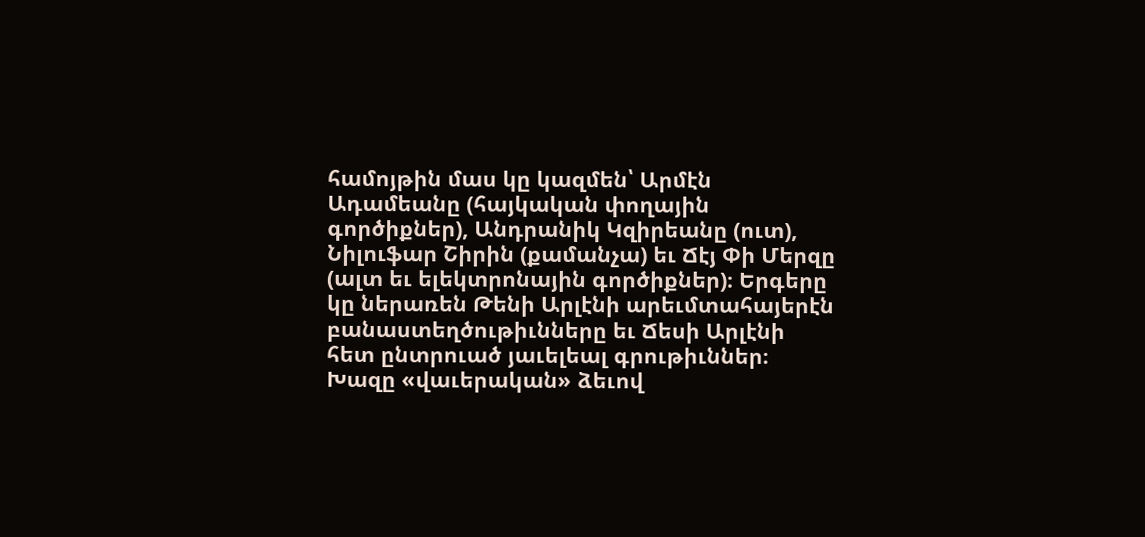համոյթին մաս կը կազմեն՝ Արմէն Ադամեանը (հայկական փողային գործիքներ), Անդրանիկ Կզիրեանը (ուտ), Նիլուֆար Շիրին (քամանչա) եւ Ճէյ Փի Մերզը (ալտ եւ ելեկտրոնային գործիքներ)։ Երգերը կը ներառեն Թենի Արլէնի արեւմտահայերէն բանաստեղծութիւնները եւ Ճեսի Արլէնի հետ ընտրուած յաւելեալ գրութիւններ։ Խազը «վաւերական» ձեւով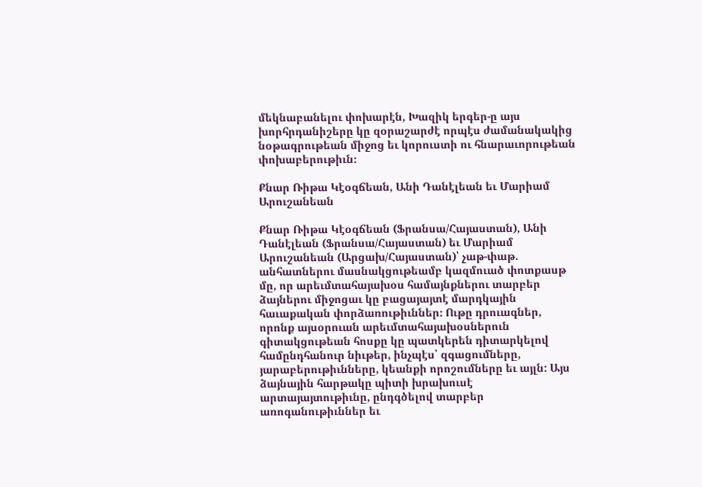մեկնաբանելու փոխարէն, Խազիկ երգեր-ը այս խորհրդանիշերը կը զօրաշարժէ որպէս ժամանակակից նօթագրութեան միջոց եւ կորուստի ու հնարաւորութեան փոխաբերութիւն։

Քնար Ռիթա Կէօգճեան, Անի Դանէլեան եւ Մարիամ Արուշանեան

Քնար Ռիթա Կէօգճեան (Ֆրանսա/Հայաստան), Անի Դանէլեան (Ֆրանսա/Հայաստան) եւ Մարիամ Արուշանեան (Արցախ/Հայաստան)՝ չաթ-փաթ. անհատներու մասնակցութեամբ կազմուած փոտքասթ մը, որ արեւմտահայախօս համայնքներու տարբեր ձայներու միջոցաւ կը բացայայտէ մարդկային հաւաքական փորձառութիւններ։ Ութը դրուագներ, որոնք այսօրուան արեւմտահայախօսներուն գիտակցութեան հոսքը կը պատկերեն դիտարկելով համընդհանուր նիւթեր, ինչպէս՝ զգացումները, յարաբերութիւնները, կեանքի որոշումները եւ այլն: Այս ձայնային հարթակը պիտի խրախուսէ արտայայտութիւնը, ընդգծելով տարբեր առոգանութիւններ եւ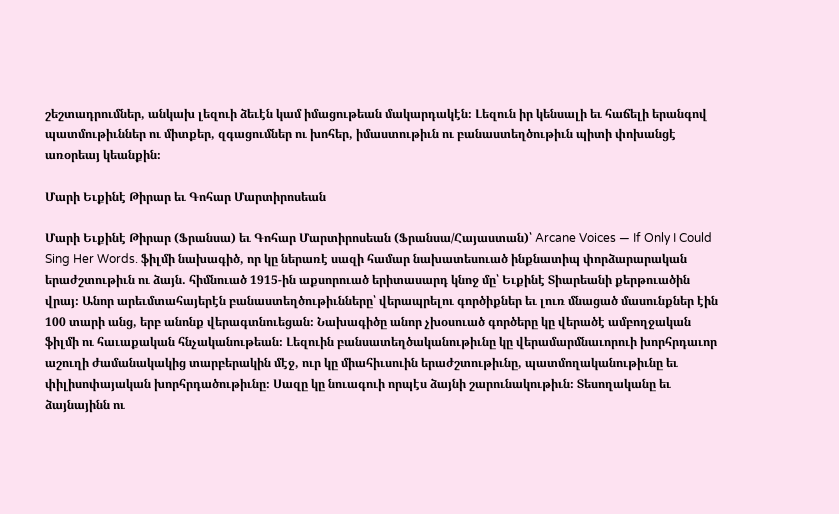շեշտադրումներ, անկախ լեզուի ձեւէն կամ իմացութեան մակարդակէն։ Լեզուն իր կենսալի եւ հաճելի երանգով պատմութիւններ ու միտքեր, զգացումներ ու խոհեր, իմաստութիւն ու բանաստեղծութիւն պիտի փոխանցէ առօրեայ կեանքին։

Մարի Եւքինէ Թիրար եւ Գոհար Մարտիրոսեան

Մարի Եւքինէ Թիրար (Ֆրանսա) եւ Գոհար Մարտիրոսեան (Ֆրանսա/Հայաստան)՝ Arcane Voices — If Only I Could Sing Her Words. ֆիլմի նախագիծ, որ կը ներառէ սազի համար նախատեսուած ինքնատիպ փորձարարական երաժշտութիւն ու ձայն. հիմնուած 1915-ին աքսորուած երիտասարդ կնոջ մը՝ Եւքինէ Տիարեանի քերթուածին վրայ։ Անոր արեւմտահայերէն բանաստեղծութիւնները՝ վերապրելու գործիքներ եւ լուռ մնացած մասունքներ էին 100 տարի անց, երբ անոնք վերագտնուեցան։ Նախագիծը անոր չխօսուած գործերը կը վերածէ ամբողջական ֆիլմի ու հաւաքական հնչականութեան։ Լեզուին բանսատեղծականութիւնը կը վերամարմնաւորուի խորհրդաւոր աշուղի ժամանակակից տարբերակին մէջ, ուր կը միահիւսուին երաժշտութիւնը, պատմողականութիւնը եւ փիլիսոփայական խորհրդածութիւնը։ Սազը կը նուագուի որպէս ձայնի շարունակութիւն։ Տեսողականը եւ ձայնայինն ու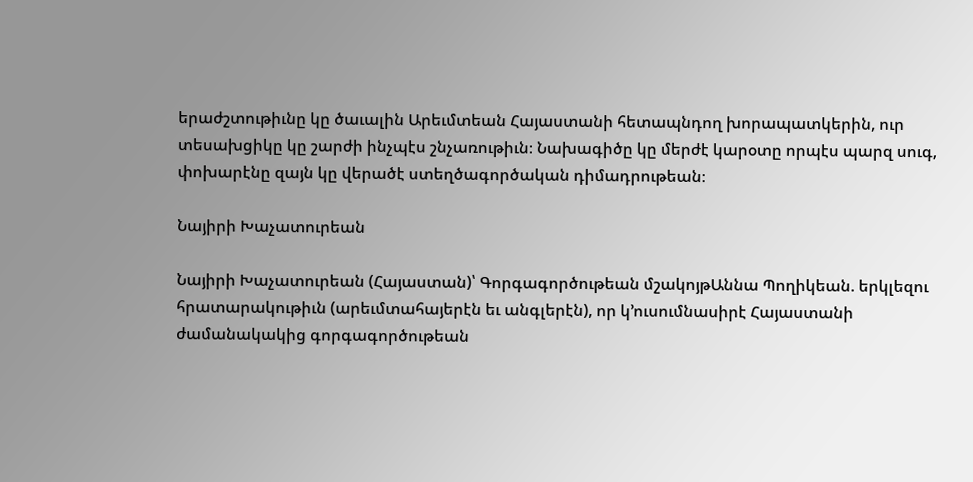երաժշտութիւնը կը ծաւալին Արեւմտեան Հայաստանի հետապնդող խորապատկերին, ուր տեսախցիկը կը շարժի ինչպէս շնչառութիւն։ Նախագիծը կը մերժէ կարօտը որպէս պարզ սուգ, փոխարէնը զայն կը վերածէ ստեղծագործական դիմադրութեան։

Նայիրի Խաչատուրեան

Նայիրի Խաչատուրեան (Հայաստան)՝ Գորգագործութեան մշակոյթԱննա Պողիկեան. երկլեզու հրատարակութիւն (արեւմտահայերէն եւ անգլերէն), որ կ՚ուսումնասիրէ Հայաստանի ժամանակակից գորգագործութեան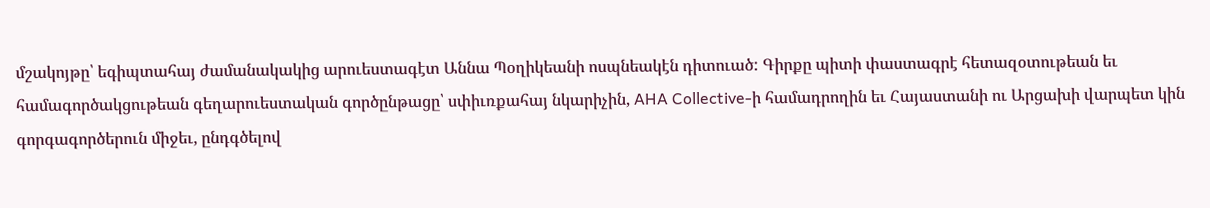մշակոյթը՝ եգիպտահայ ժամանակակից արուեստագէտ Աննա Պօղիկեանի ոսպնեակէն դիտուած: Գիրքը պիտի փաստագրէ հետազօտութեան եւ համագործակցութեան գեղարուեստական գործընթացը՝ սփիւռքահայ նկարիչին, AHA Collective-ի համադրողին եւ Հայաստանի ու Արցախի վարպետ կին գորգագործերուն միջեւ, ընդգծելով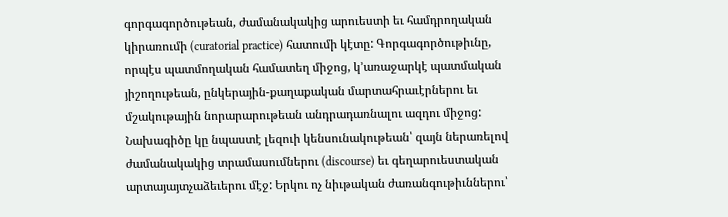գորգագործութեան, ժամանակակից արուեստի եւ համդրողական կիրառումի (curatorial practice) հատումի կէտը: Գորգագործութիւնը, որպէս պատմողական համատեղ միջոց, կ՚առաջարկէ պատմական յիշողութեան, ընկերային-քաղաքական մարտահրաւէրներու եւ մշակութային նորարարութեան անդրադառնալու ազդու միջոց: Նախագիծը կը նպաստէ լեզուի կենսունակութեան՝ զայն ներառելով ժամանակակից տրամասումներու (discourse) եւ գեղարուեստական արտայայտչաձեւերու մէջ: Երկու ոչ նիւթական ժառանգութիւններու՝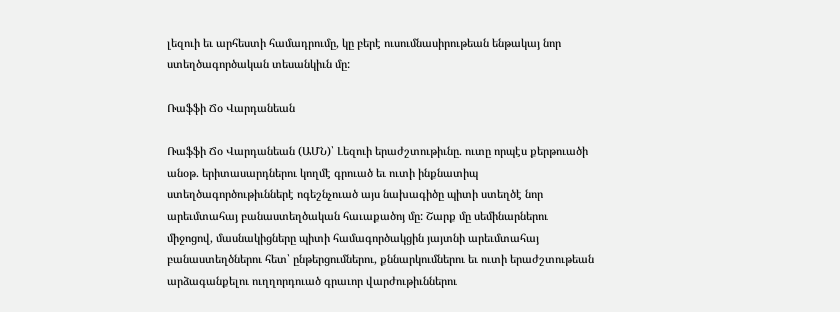լեզուի եւ արհեստի համադրումը, կը բերէ ուսումնասիրութեան ենթակայ նոր ստեղծագործական տեսանկիւն մը:

Ռաֆֆի Ճօ Վարդանեան

Ռաֆֆի Ճօ Վարդանեան (ԱՄՆ)՝ Լեզուի երաժշտութիւնը. ուտը որպէս քերթուածի անօթ. երիտասարդներու կողմէ գրուած եւ ուտի ինքնատիպ ստեղծագործութիւններէ ոգեշնչուած այս նախագիծը պիտի ստեղծէ նոր արեւմտահայ բանաստեղծական հաւաքածոյ մը: Շարք մը սեմինարներու միջոցով, մասնակիցները պիտի համագործակցին յայտնի արեւմտահայ բանաստեղծներու հետ՝ ընթերցումներու, քննարկումներու եւ ուտի երաժշտութեան արձագանքելու ուղղորդուած գրաւոր վարժութիւններու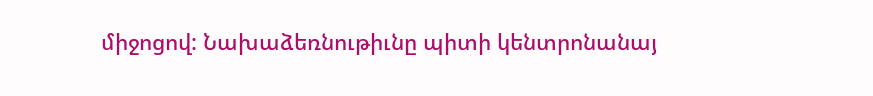միջոցով: Նախաձեռնութիւնը պիտի կենտրոնանայ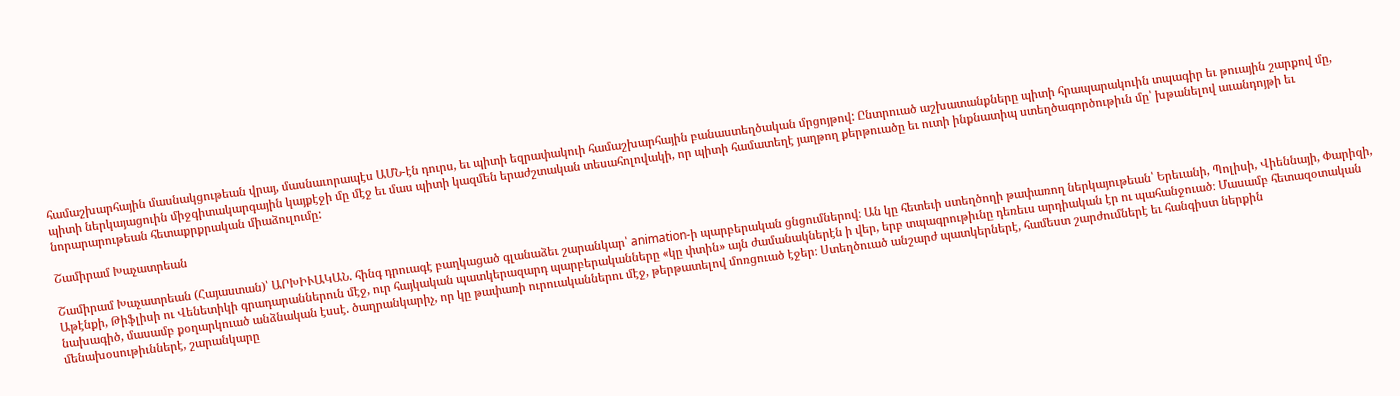համաշխարհային մասնակցութեան վրայ, մասնաւորապէս ԱՄՆ-էն դուրս, եւ պիտի եզրափակուի համաշխարհային բանաստեղծական մրցոյթով: Ընտրուած աշխատանքները պիտի հրապարակուին տպագիր եւ թուային շարքով մը, պիտի ներկայացուին միջգիտակարգային կայքէջի մը մէջ եւ մաս պիտի կազմեն երաժշտական տեսահոլովակի, որ պիտի համատեղէ յաղթող քերթուածը եւ ուտի ինքնատիպ ստեղծագործութիւն մը՝ խթանելով աւանդոյթի եւ նորարարութեան հետաքրքրական միաձուլումը:

Շամիրամ Խաչատրեան

Շամիրամ Խաչատրեան (Հայաստան)՝ ԱՐԽԻՒԱԿԱՆ. հինգ դրուագէ բաղկացած գլանաձեւ շարանկար՝ animation-ի պարբերական ցնցումներով։ Ան կը հետեւի ստեղծողի թափառող ներկայութեան՝ Երեւանի, Պոլիսի, Վիեննայի, Փարիզի, Աթէնքի, Թիֆլիսի ու Վենետիկի գրադարաններուն մէջ, ուր հայկական պատկերազարդ պարբերականները «կը փտին» այն ժամանակներէն ի վեր, երբ տպագրութիւնը դեռեւս արդիական էր ու պահանջուած։ Մասամբ հետազօտական նախագիծ, մասամբ քօղարկուած անձնական էսսէ. ծաղրանկարիչ, որ կը թափառի ուրուականներու մէջ, թերթատելով մոռցուած էջեր։ Ստեղծուած անշարժ պատկերներէ, համեստ շարժումներէ եւ հանգիստ ներքին մենախօսութիւններէ, շարանկարը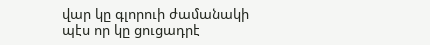վար կը գլորուի ժամանակի պէս որ կը ցուցադրէ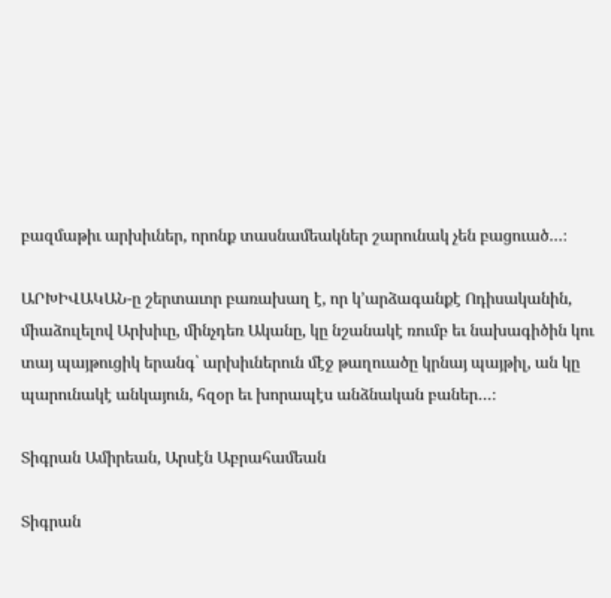բազմաթիւ արխիւներ, որոնք տասնամեակներ շարունակ չեն բացուած…։

ԱՐԽԻՎԱԿԱՆ-ը շերտաւոր բառախաղ է, որ կ՚արձագանքէ Ոդիսականին, միաձուլելով Արխիւը, մինչդեռ Ականը, կը նշանակէ ռումբ եւ նախագիծին կու տայ պայթուցիկ երանգ՝ արխիւներուն մէջ թաղուածը կրնայ պայթիլ, ան կը պարունակէ անկայուն, հզօր եւ խորապէս անձնական բաներ…։

Տիգրան Ամիրեան, Արսէն Աբրահամեան

Տիգրան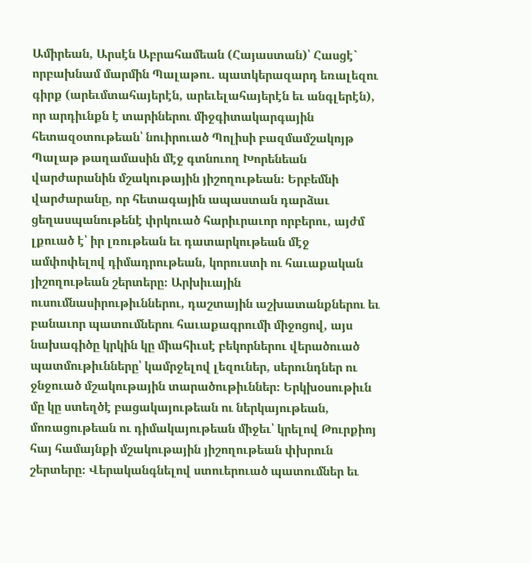Ամիրեան, Արսէն Աբրահամեան (Հայաստան)՝ Հասցէ` որբախնամ մարմին Պալաթու. պատկերազարդ եռալեզու գիրք (արեւմտահայերէն, արեւելահայերէն եւ անգլերէն), որ արդիւնքն է տարիներու միջգիտակարգային հետազօտութեան՝ նուիրուած Պոլիսի բազմամշակոյթ Պալաթ թաղամասին մէջ գտնուող Խորենեան վարժարանին մշակութային յիշողութեան։ Երբեմնի վարժարանը, որ հետագային ապաստան դարձաւ ցեղասպանութենէ փրկուած հարիւրաւոր որբերու, այժմ լքուած է՝ իր լռութեան եւ դատարկութեան մէջ ամփոփելով դիմադրութեան, կորուստի ու հաւաքական յիշողութեան շերտերը։ Արխիւային ուսումնասիրութիւններու, դաշտային աշխատանքներու եւ բանաւոր պատումներու հաւաքագրումի միջոցով, այս նախագիծը կրկին կը միահիւսէ բեկորներու վերածուած պատմութիւնները՝ կամրջելով լեզուներ, սերունդներ ու ջնջուած մշակութային տարածութիւններ։ Երկխօսութիւն մը կը ստեղծէ բացակայութեան ու ներկայութեան, մոռացութեան ու դիմակայութեան միջեւ՝ կրելով Թուրքիոյ հայ համայնքի մշակութային յիշողութեան փխրուն շերտերը։ Վերականգնելով ստուերուած պատումներ եւ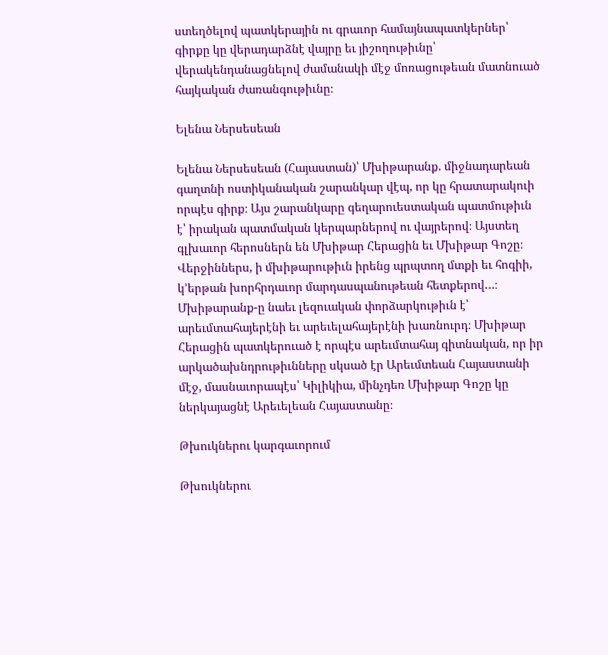ստեղծելով պատկերային ու գրաւոր համայնապատկերներ՝ գիրքը կը վերադարձնէ վայրը եւ յիշողութիւնը՝ վերակենդանացնելով ժամանակի մէջ մոռացութեան մատնուած հայկական ժառանգութիւնը։

Ելենա Ներսեսեան

Ելենա Ներսեսեան (Հայաստան)՝ Մխիթարանք. միջնադարեան գաղտնի ոստիկանական շարանկար վէպ, որ կը հրատարակուի որպէս գիրք։ Այս շարանկարը գեղարուեստական պատմութիւն է՝ իրական պատմական կերպարներով ու վայրերով։ Այստեղ գլխաւոր հերոսներն են Մխիթար Հերացին եւ Մխիթար Գոշը։ Վերջիններս, ի մխիթարութիւն իրենց պրպտող մտքի եւ հոգիի, կ՚երթան խորհրդաւոր մարդասպանութեան հետքերով…։ Մխիթարանք-ը նաեւ լեզուական փորձարկութիւն է՝ արեւմտահայերէնի եւ արեւելահայերէնի խառնուրդ։ Մխիթար Հերացին պատկերուած է որպէս արեւմտահայ գիտնական, որ իր արկածախնդրութիւնները սկսած էր Արեւմտեան Հայաստանի մէջ, մասնաւորապէս՝ Կիլիկիա, մինչդեռ Մխիթար Գոշը կը ներկայացնէ Արեւելեան Հայաստանը։

Թխուկներու կարգաւորում

Թխուկներու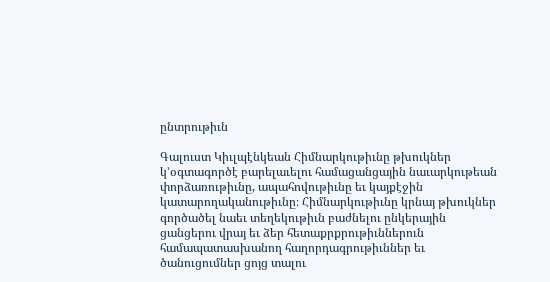ընտրութիւն

Գալուստ Կիւլպէնկեան Հիմնարկութիւնը թխուկներ կ՚օգտագործէ բարելաւելու համացանցային նաւարկութեան փորձառութիւնը, ապահովութիւնը եւ կայքէջին կատարողականութիւնը։ Հիմնարկութիւնը կրնայ թխուկներ գործածել նաեւ տեղեկութիւն բաժնելու ընկերային ցանցերու վրայ եւ ձեր հետաքրքրութիւններուն համապատասխանող հաղորդագրութիւններ եւ ծանուցումներ ցոյց տալու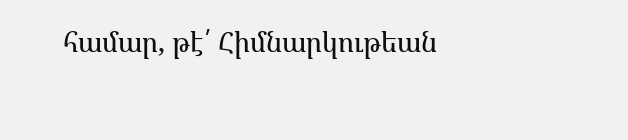համար, թէ՛ Հիմնարկութեան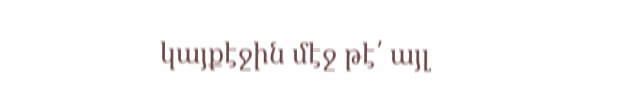կայքէջին մէջ թէ՛ այլ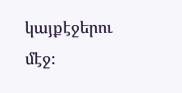կայքէջերու մէջ։